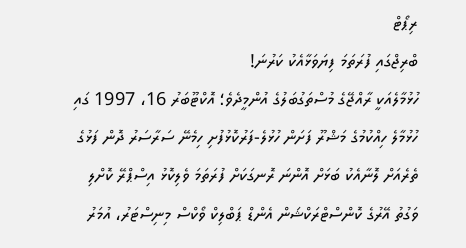ރިޕޯޓް
ބްރިޖްގައި ފުރަތަމަ ފިޔަވަޅާއެކު ކަރުނަ!
ހުޅުމާލެއަކީ ރާއްޖޭގެ މުސްތަގުބަލުގެ އުންމީދެވެ؛ އޮކްޓޫބަރު 16، 1997 ގައި ހުޅުމާލެ ހިއްކުމުގެ މަޝްރޫ ފަށަން ހުޅުލެ-ފަރުކޮޅުފުށި ހިމެނޭ ސަރާސަރު ދޮން ފަޅުގެ ތެރެއަށް ލޮނާއެކު ބަޅަށް އޮންނަ ރޮނގަކަށް ފުރަތަމަ ވެލިކޮޅު އިސްޕްރޭ ކޮށްލި ވަގުތު އޭރުގެ ކޮންސްޓްރަކްޝަން އެންޑް ޕަބްލިކް ވޯކްސް މިނިސްޓަރު، އުމަރު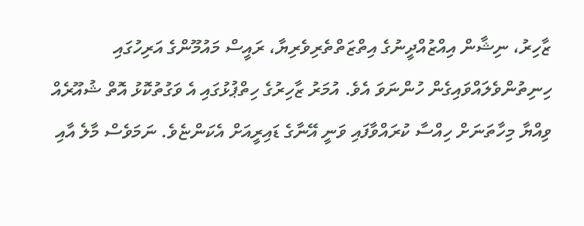ޒާހިރު، ނިޝާން އިއްޒުއްދީނުގެ އިތްޒަތްތެރިވެރިޔާ، ރައީސް މައުމޫންގެ އަރިހުގައި ހިނިތުންވެލައްވައިގެން ހުންނަވަ އެވެ. އުމަރު ޒާހިރުގެ ހިތްޕުޅުގައި އެ ވަގުތުކޮޅު އޮތް ޝުއޫރެއް ވިއްޔާ މިހާތަނަށް ހިއްސާ ކުރައްވާފައި ވަނީ އޭނާގެ ޑައިރީއަށް އެކަންޏެވެ. ނަމަވެސް މާލެ އާއި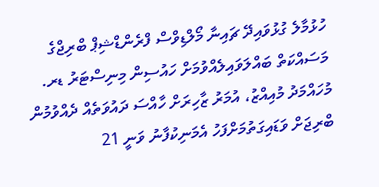ހުޅުމާލެ ގުޅުވައިދޭ ޗައިނާ މޯލްޑިވްސް ފްރެންޑްޝިޕް ބްރިޖްގެ މަސައްކަތް ބައްލަވައިލެއްވުމަށް ހައުސިން މިނިސްޓަރު ޑރ. މުހައްމަދު މުއިއްޒު، އުމަރު ޒާހިރަށް ހާއްސަ ދައުވަތެއް ދެއްވުމުން ބްރިޖަށް ވަޑައިގަތުމަށްފަހު އެމަނިކުފާނު ވަނީ 21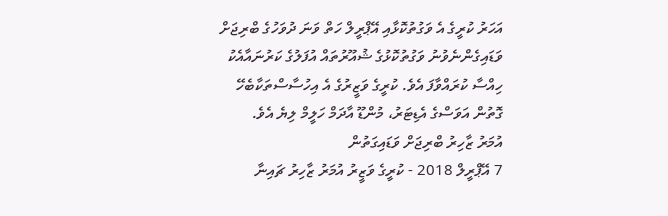އަހަރު ކުރީގެ އެ ވަގުތުކޮޅާއި އޭޕްރީލް ހަތް ވަނަ ދުވަހުގެ ބްރިޖަށް ވަޑައިގެންނެވުނު ވަގުތުކޮޅުގެ ޝުއޫރުތައް އުފަލުގެ ކަރުނައާއެކު ހިއްސާ ކުރައްވާފަ އެވެ. ކުރީގެ ވަޒީރުގެ އެ އިހުސާސްތަކާބެހޭ ގޮތުން އަވަސްގެ އެޑިޓަރު، މުންޑޫ އާދަމް ހަލީމް ލިޔެ އެވެ.
އުމަރު ޒާހިރު ބްރިޖަށް ވަޑައިގަތުން
7 އޭޕްރީލް 2018 - ކުރީގެ ވަޒީރު އުމަރު ޒާހިރު ޗައިނާ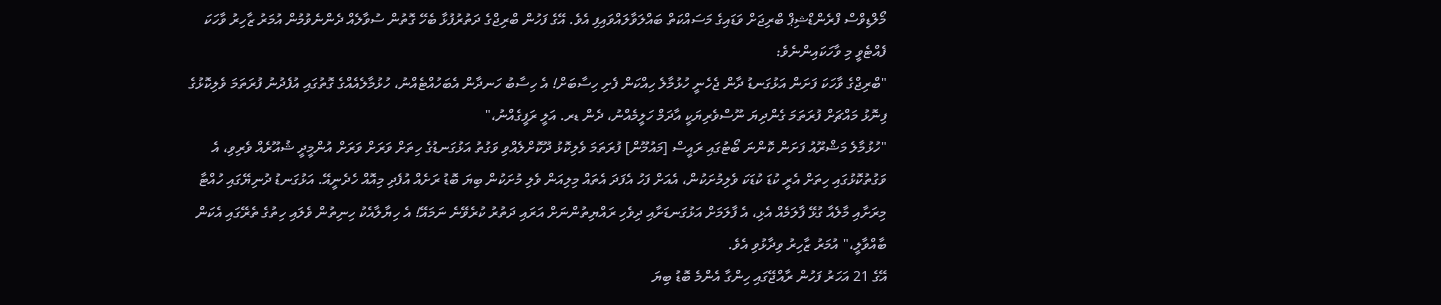މޯލްޑިވްސް ފްރެންޑްޝިޕް ބްރިޖަށް ވަޑައިގެ މަސައްކަތް ބައްލަވާލައްވައިފި އެވެ. އޭގެ ފަހުން ބްރިޖްގެ ދަތުރުފުޅާ ބެހޭ ގޮތުން ސުވާލެއް ދެންނެވުމުން އުމަރު ޒާހިރު ވާހަކަ ފެއްޓެވީ މި ވާހަކައިންނެވެ:
"ބްރިޖްގެ ވާހަކަ ފަށަން އަޅުގަނޑު ދާން ޖެހެނީ ހުޅުމާލެ ހިއްކަން ފެށި ހިސާބަށް! އެ ހިސާބު ހަނދާން އެބަހުއްޓެއްނު، ހުޅުމާލެއެއްގެ ގޮތުގައި އުފެދުނު ފުރަތަމަ ވެލިކޮޅުގެ ފިނޮޅު މައްޗަށް ފުރަތަމަ ގެންދިޔަ ނޫސްވެރިޔަކީ އާދަމް ހަލީމެއްނު، ދެން ޑރ. އަލީ ރަފީގެއްނު،"
"ހުޅުމާލެ މަޝްރޫއު ފަށަން ކޮންނަ ބޯޓުގައި ރައީސް [މައުމޫން] ފުރަތަމަ ވެލިކޮޅު ދޫކޮށްލެއްވި ވަގުތު އަޅުގަނޑުގެ ހިތަށް ވަރަށް ވަރަށް އުންމީދީ ޝުއޫރެއް ވެރިވި، އެ ވަގުތުކޮޅުގައި ހިތަށް އެރީ ކުޑަ ކުޑަކަ ވެލިމުށަކުން، އެއަށް ފަހު އެފަދަ އެތައް މިލިއަން ވެލި މުށަކުން ބިޔަ ބޮޑު ރަށެއް އުފެދި މިއޮއް ހެދެނީއޭ. އަޅުގަނޑު ދުނިޔޭގައި ހުއްޓާ މިރަށާއި މާލެއާ ގުޅޭ ފާލަމެއް އެޅި، އެ ފާލަމަށް އަޅުގަނޑަށާއި ދިވެހި ރައްޔިތުންނަށް އަރައި ދަތުރު ކުރެވޭނެ ނަމައޭ! އެ ހިޔާލާއެކު ހިނިތުން ވެލައި ހިތުގެ ތެރޭގައި އެކަން ބާއްވާލީ،" އުމަރު ޒާހިރު ވިދާޅުވި އެވެ.
އޭގެ 21 އަހަރު ފަހުން ރާއްޖޭގައި ހިންގާ އެންމެ ބޮޑު ބިޔަ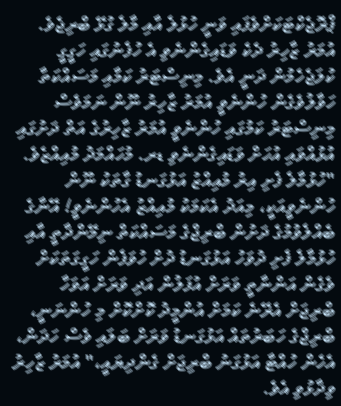ޕްރޮޖެކްޓަކަށްވެފައި ވަނީ ހުޅުލެ އާއި މާލެ ގުޅޭ ބްރިޖެވެ. އުމަރު ޒާހިރު ދެކެ ވަޑައިގެންނެވި އެ ހުފެނުގައި ހަގީގީ ކުލަޖެހެމުން ދަނީ އެވެ. މިނިސްޓަރު ކަމާއި މަސައްކަތާ ހަވާލުވެގެން ހުންނެވީ އުމަރު ޒާހިރު ނޫން ނަމަވެސް މިނިސްޓަރު ކަމުގައި ހުންނެވީ އުމަރު ޒާހިރުގެ އަތް ދަށުގައި އުޅުއްވައި އުހަށް ވަޑައިގެންނެވި ޑރ. މުހައްމަދު މުއިއްޒެވެ.
"ހުޅުމާލެ ފެށި އިރު މުއިއްޒު އަޅުގަނޑު ގާތަކު ނޫން ހުންނެވީއަކީ، މިއަދު އެކަމަކު މުއިއްޒު އެހުންނެވީ! އޭނާގެ ބެއްލެވުމުގެ ދަށުން ބްރިޖްގެ މަސައްކަތް ނިމޭންދާތީ އާއި ހުޅުމާލެ ފެށި ދުވަހު އަޅުގަނޑު ދުށް ހުވަފެން ހަގީގަތަކަށް ވެގެން އަންނާތީ ވަރަށް އުފަލުން އަދި ވަރަށް އަވަހާ ބްރިޖަށް އެރޭނެ ކަމަށް އުންމީދު ކޮށްކޮށް މި ހުންނަނީ، ބްރިޖްގެ ހަބަރުތައް އަޅުގަނޑު ވަރަށް ބަލައި ވެސް ހަދަން، އެހެން ހުއްޓާ އަޅުގަނު ބްރިޖަށް ގެންދިޔައީ،" އުމަރު ޒާހިރު ވިދާޅުވި އެވެ.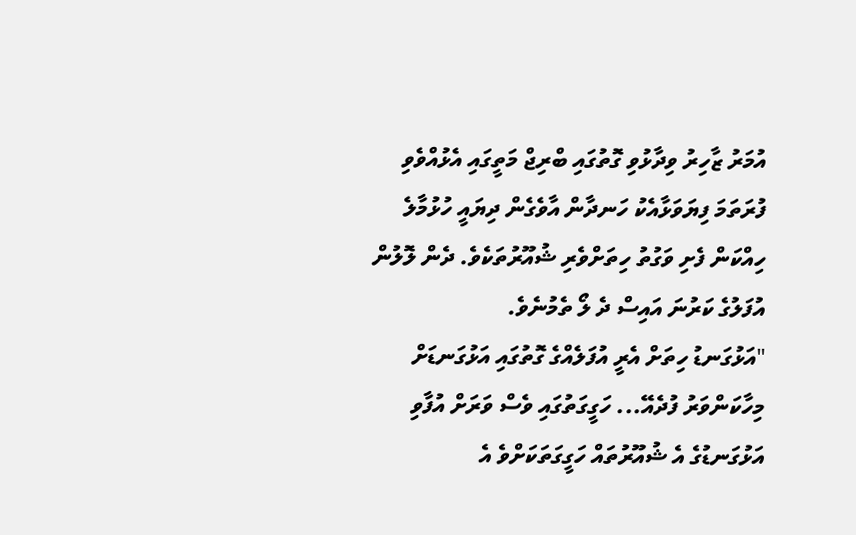އުމަރު ޒާހިރު ވިދާޅުވި ގޮތުގައި ބްރިޖް މަތީގައި އެޅުއްވެވި ފުރަތަމަ ފިޔަވަޅާއެކު ހަނދާން އާވެގެން ދިޔައީ ހުޅުމާލެ ހިއްކަން ފެށި ވަގުތު ހިތަށްވެރި ޝުއޫރުތަކެވެ. ދެން ލޮލުން އުފަލުގެ ކަރުނަ އައިސް ދެ ލޯ ތެމުނެވެ.
"އަޅުގަނޑު ހިތަށް އެރީ އުފަލެއްގެ ގޮތުގައި އަޅުގަނޑަށް މިހާކަންވަރު ފުދެއޭ... ހަގީގަތުގައި ވެސް ވަރަށް އުފާވި އަޅުގަނޑުގެ އެ ޝުއޫރުތައް ހަގީގަތަކަށްވެ އެ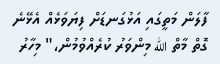ފާލަން މަތީގައި އަޅުގަނޑަށް ފިޔަވަޅެއް އެޅޭނެ ގޮތް މާތް الله މިންވަރު ކުރެއްވުމުން،" މިހާރު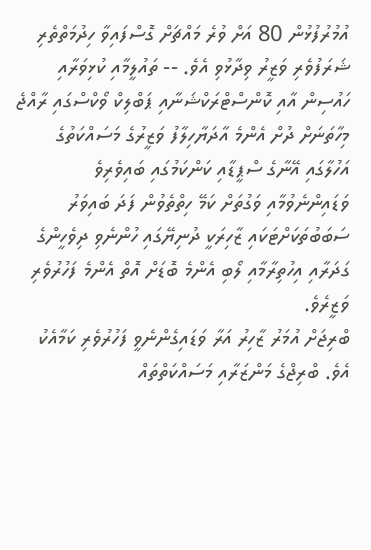އުމުރުފުޅުން 80 އަށް ވުރެ މައްޗަށް ގޮސްފައިވާ ހިދުމަތްތެރި ޝަރަފުވެރި ވަޒީރު ވިދާޅުވި އެވެ. -- ތައުލީމާއި ކުޅިވަރާއި ހައުސިން އާއި ކޮންސްޓްރަކްޝަނާއި ޕަބްލިކް ވޯކްސްގައި ރާއްޖެ މިހާތަނަށް ދުށް އެންމެ އާދަޔާހިލާފު ވަޒީރުގެ މަސައްކަތުގެ އަހުލާގައި އޭނާގެ ސްޕީޑާއި ކަންކަމުގައި ބައިވެރިވެ ވަޑައިންނެވުމާއި ވަގުތަށް ކަމޭ ހިތްތެވުން ފަދަ ބައިވަރު ސަބަބުތަކަށްޓަކައި ޒާހިރަކީ ދުނިޔޭގައި ހުންނެވި ދިވެހީންގެ ގަދަރާއި އިހުތިރާމާއި ލޯބި އެންމެ ބޮޑަށް އޮތް އެންމެ ފަހުރުވެރި ވަޒީރެވެ.
ބްރިޖަށް އުމަރު ޒާހިރު އަރާ ވަޑައިގެންނެވީ ފަހުރުވެރި ކަމާއެކު އެވެ. ބްރިޖްގެ މަންޒަރާއި މަސައްކަތްތައް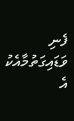ފެނި ވަޑައިގަތުމާއެކު އެ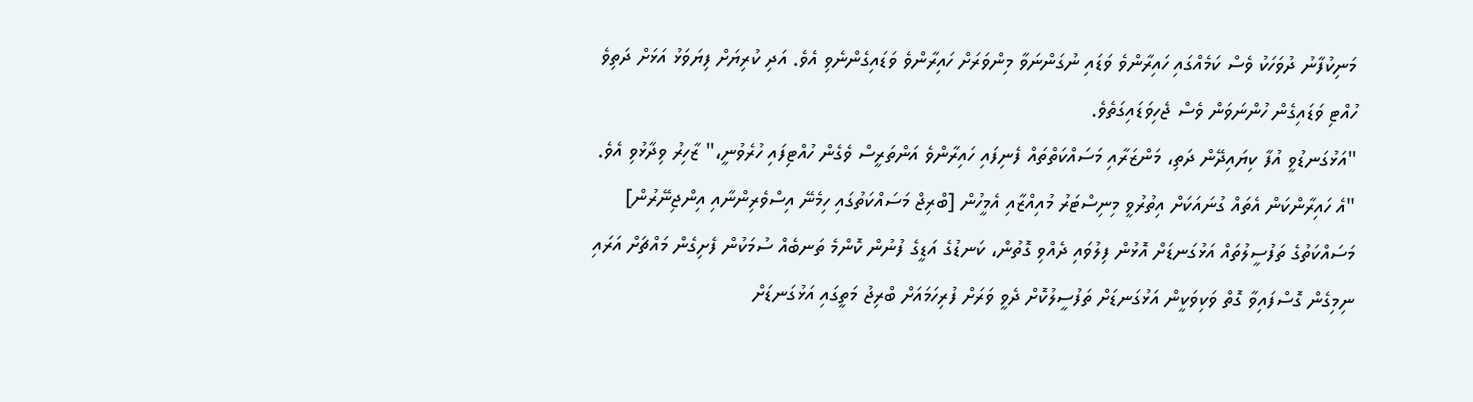މަނިކުފާނު ދުވަހަކު ވެސް ކަމެއްގައި ހައިރާންވެ ވަޑައި ނުގަންނަވާ މިންވަރަށް ހައިރާންވެ ވަޑައިގެންނެވި އެވެ. އަދި ކުރިޔަށް ފިޔަވަޅު އަޅަށް ދަތިވެ ހުއްޓި ވަޑައިގެން ހުންނަވަން ވެސް ޖެހިވަޑައިގަތެވެ.
"އަޅުގަނޑުވީ އުފާ ކިޔައިދޭން ދަތި، މަންޒަރާއި މަސައްކަތްތައް ފެނިފައި ހައިރާންވެ އަންތަރީސް ވެގެން ހުއްޓިފައި ހުރެވުނީ،" ޒާހިރު ވިދާޅުވި އެވެ. "އެ ހައިރާންކަން އެތައް ގުނައަކަށް އިތުރުވީ މިނިސްޓަރު މުއިއްޒާއި އެމީހުން [ބްރިޖް މަސައްކަތުގައި ހިމެނޭ އިސްވެރިންނާއި އިންޖިނޭރުން] މަސައްކަތުގެ ތަފުސީލުތައް އަޅުގަނޑަށް އޮޅުން ފިލުވައި ދެއްވި ގޮތުން، ކަނޑުގެ އަޑީގެ ފުނުން ކޮންމެ ތަނބެއް ސުމަކުން ފެށިގެން މައްޗަށް އަރައި ނިމިގެން ގޮސްފައިވާ ގޮތް ވަކިވަކީން އަޅުގަނޑަށް ތަފުސީލުކޮށް ދެވީ ވަރަށް ފުރިހަމައަށް ބްރިޖު މަތީގައި އަޅުގަނޑަށް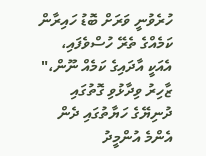ހުރެވުނީ ވަރަށް ބޮޑު ހައިރާން ކަމެއްގެ ތެރޭ ހުސްވެފައި، އެއަކީ އާދައިގެ ކަމެއް ނޫން،"
ޒާހިރު ވިދާޅުވި ގޮތުގައި ދުނިޔޭގެ ހަޔާތުގައި ދެން އެންމެ އުންމީދު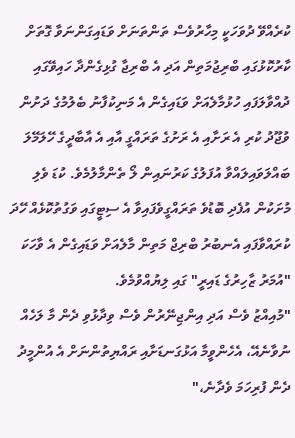ކުރެއްވޭ ދުވަހަކީ މިހާރުވެސް ތަންތަނަށް ވަޑައިގަންނަވާ ގޮތަށް ކާރުކޮޅުގައި ބްރިޖުމަތިން އަދި އެ ބްރިޖާ ގުޅިގެންދާ ހައިވޭގައި ދުއްވާލަފައި ހުޅުމާލެއަށް ވަޑައިގެން އެ މަނިކުފާނު ބެލުމުގެ ދަށުން ވުޖޫދު ކުރި އެ ރަށާއި އެ ރަށުގެ ތަރައްގީ އާއި އެ އާބާދީގެ ހޭލަމޭލަ ބައްލަވައިލައްވާ އުފަލުގެ ކަރުނައިން ލޯ ތެންމާލުމެވެ. ކުޑަ ވެލި މުށަކުން އުފެދި ބޮޑުވެ ތަރައްގީވެފައިވާ އެ ސިޓީގައި ވަގުތުކޮޅެއް ހޭދަ ކުރައްވާފައި އެނބުރު ބްރިޖް މަތިން މާލެއަށް ވަޑައިގެން އެ ވާހަކަ "އުމަރު ޒާހިރުގެ ޑައިރީ" ގައި ލިޔުއްވުމެވެ.
"މުއިއްޒު ވެސް އަދި އިންޖިނޭރުން ވެސް ވިދާޅުވި ދެން މާ ލަހެއް ނުވާނެއޭ، އެހެންވީމާ އަޅުގަނޑަށާއި ރައްޔިތުންނަށް އެ އުންމީދު ދެން ފުރިހަމަ ވެދާނެ،"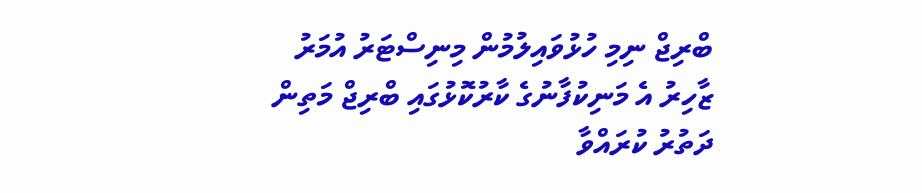ބްރިޖް ނިމި ހުޅުވައިލުމުން މިނިސްޓަރު އުމަރު ޒާހިރު އެ މަނިކުފާނުގެ ކާރުކޮޅުގައި ބްރިޖް މަތިން ދަތުރު ކުރައްވާ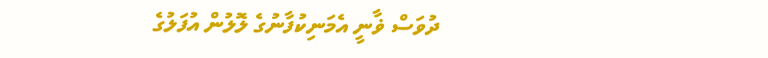ދުވަސް ޥާނީ އެމަނިކުފާނުގެ ލޮލުން އުފަލުގެ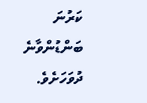ކަރުނަ ބަންޑުންވާނެ ދުވަހަށެވެ.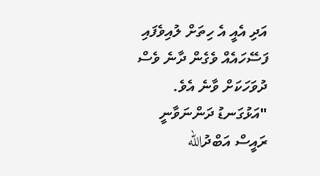އަދި އެއީ އެ ހިތަށް ލުއިވެފައި ފަސޭހައެއް ވެގެން ދާނެ ވެސް ދުވަހަކަށް ވާނެ އެވެ.
"އަޅުގަނޑު ދަންނަވާނީ ރައީސް އަބްދުالله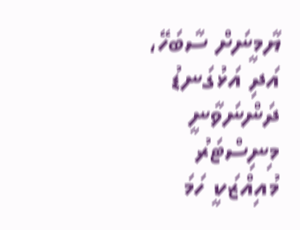ޔާމީނަށް ސާބަހޭ، އަދި އަޅުގަނޑު ދަންނަވާނީ މިނިސްޓަރު މުއިއްޒަކީ ހަމަ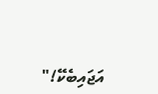އަޖައިބެކޭ!"